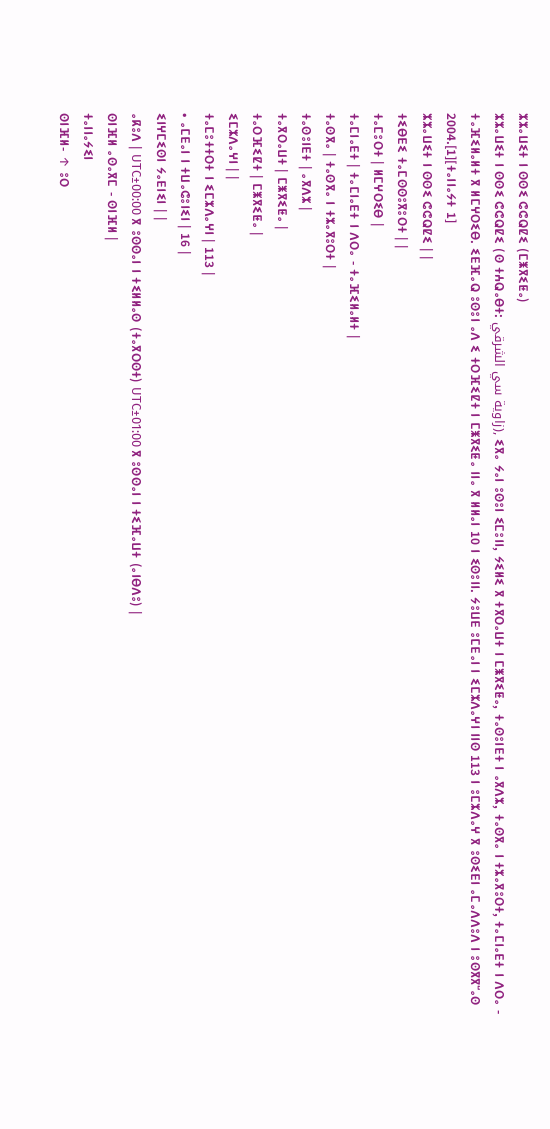ⵣⵣⴰⵡⵉⵜ ⵏ ⵙⵙⵉ ⵛⵛⵕⵇⵉ (ⵎⵥⴳⵉⵟⴰ)
ⵣⵣⴰⵡⵉⵜ ⵏ ⵙⵙⵉ ⵛⵛⵕⵇⵉ (ⵙ ⵜⵄⵕⴰⴱⵜ: زاوية سي الشرقي), ⵉⴳⴰ ⵢⴰⵏ ⵓⵙⵓⵏ ⵉⵎⵓⵏⵏ, ⵢⵉⵍⵉ ⴳ ⵜⴳⵔⴰⵡⵜ ⵏ ⵎⵥⴳⵉⵟⴰ, ⵜⴰⵙⵓⵏⴹⵜ ⵏ ⴰⴳⴷⵣ, ⵜⴰⵙⴳⴰ ⵏ ⵜⵣⴰⴳⵓⵔⵜ, ⵜⴰⵎⵏⴰⴹⵜ ⵏ ⴷⵔⴰ - ⵜⴰⴼⵉⵍⴰⵍⵜ ⴳ ⵍⵎⵖⵔⵉⴱ. ⵉⴹⴼⴰⵕ ⵓⵙⵓⵏ ⴰⴷ ⵉ ⵜⵔⴼⵉⵇⵜ ⵏ ⵎⵥⴳⵉⵟⴰ ⵏⵏⴰ ⴳ ⵍⵍⴰⵏ 10 ⵏ ⵉⵙⵓⵏⵏ. ⵢⵓⵡⴹ ⵓⵎⴹⴰⵏ ⵏ ⵉⵎⵣⴷⴰⵖⵏ ⵏⵏⵙ 113 ⵏ ⵓⵎⵣⴷⴰⵖ ⴳ ⵓⵙⵉⴹⵏ ⴰⵎⴰⴷⴷⵓⴷ ⵏ ⵓⵙⴳⴳⵯⴰⵙ 2004.[1][ⵜⴰⵏⵏⴰⵢⵜ 1]
ⵣⵣⴰⵡⵉⵜ ⵏ ⵙⵙⵉ ⵛⵛⵕⵇⵉ | |
ⵜⵉⴱⴹⵉ ⵜⴰⵎⵙⵙⵓⴳⵓⵔⵜ | |
ⵜⴰⵎⵓⵔⵜ | ⵍⵎⵖⵔⵉⴱ |
ⵜⴰⵎⵏⴰⴹⵜ | ⵜⴰⵎⵏⴰⴹⵜ ⵏ ⴷⵔⴰ - ⵜⴰⴼⵉⵍⴰⵍⵜ |
ⵜⴰⵙⴳⴰ | ⵜⴰⵙⴳⴰ ⵏ ⵜⵣⴰⴳⵓⵔⵜ |
ⵜⴰⵙⵓⵏⴹⵜ | ⴰⴳⴷⵣ |
ⵜⴰⴳⵔⴰⵡⵜ | ⵎⵥⴳⵉⵟⴰ |
ⵜⴰⵔⴼⵉⵇⵜ | ⵎⵥⴳⵉⵟⴰ |
ⵉⵎⵣⴷⴰⵖⵏ | |
ⵜⴰⵎⵓⵜⵜⵔⵜ ⵏ ⵉⵎⵣⴷⴰⵖⵏ | 113 |
• ⴰⵎⴹⴰⵏ ⵏ ⵜⵡⴰⵛⵓⵏⵉⵏ | 16 |
ⵉⵏⵖⵎⵉⵙⵏ ⵢⴰⴹⵏⵉⵏ | |
ⴰⴽⵓⴷ | UTC±00:00 ⴳ ⵓⵙⵙⴰⵏ ⵏ ⵜⵉⵍⵍⴰⵙ (ⵜⴰⴳⵔⵙⵜ) UTC±01:00 ⴳ ⵓⵙⵙⴰⵏ ⵏ ⵜⵉⴼⴰⵡⵜ (ⴰⵏⴱⴷⵓ) |
ⵙⵏⴼⵍ ⴰⵙⴰⴳⵎ - ⵙⵏⴼⵍ |
ⵜⴰⵏⵏⴰⵢⵉⵏ
ⵙⵏⴼⵍ- ↑ ⵓⵔ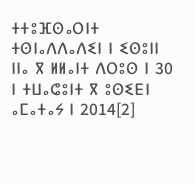ⵜⵜⵓⴼⵙⴰⵔⵏⵜ ⵜⵙⵏⴰⴷⴷⴰⴷⵉⵏ ⵏ ⵉⵙⵓⵏⵏ ⵏⵏⴰ ⴳ ⵍⵍⴰⵏⵜ ⴷⵔⵓⵙ ⵏ 30 ⵏ ⵜⵡⴰⵛⵓⵏⵜ ⴳ ⵓⵙⵉⴹⵏ ⴰⵎⴰⵜⴰⵢ ⵏ 2014[2]